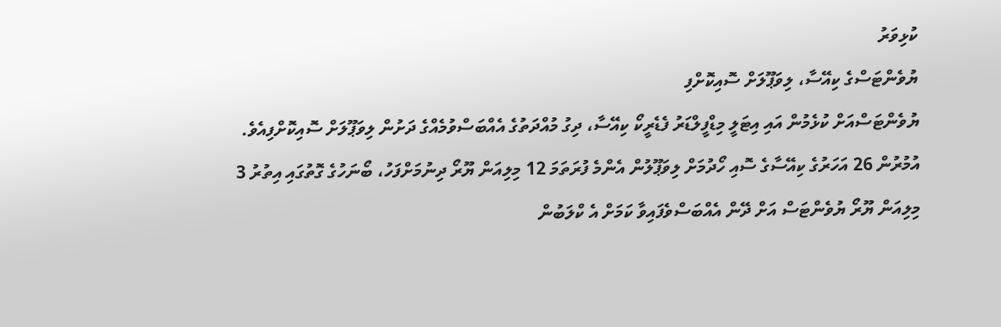ކުޅިވަރު
ޔުވެންޓަސްގެ ކިއޭސާ، ލިވަޕޫލަށް ސޮއިކޮށްފި
ޔުވެންޓަސްއަށް ކުޅެމުން އައި އިޓަލީ މިޑްފީލްޑަރު ފެޑެރީކޯ ކިއޭސާ، ދިގު މުއްދަތުގެ އެއްބަސްވުމެއްގެ ދަށުން ލިވަޕޫލަށް ސޮއިކޮށްފިއެވެ.
އުމުރުން 26 އަހަރުގެ ކިއޭސާގެ ސޮއި ހޯދުމަށް ލިވަޕޫލުން އެންމެ ފުރަތަމަ 12 މިލިއަން ޔޫރޯ ދިނުމަށްފަހު، ބޯނަހުގެ ގޮތުގައި އިތުރު 3 މިލިއަން ޔޫރޯ ޔުވެންޓަސް އަށް ދޭން އެއްބަސްވެފައިވާ ކަމަށް އެ ކްލަބުން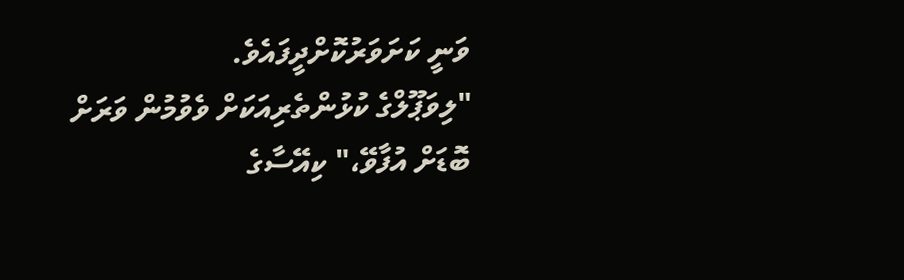ވަނީ ކަށަވަރުކޮށްދީފައެވެ.
"ލިވަޕޫލްގެ ކުޅުންތެރިއަކަށް ވެވުމުން ވަރަށް ބޮޑަށް އުފާވޭ،" ކިއޭސާގެ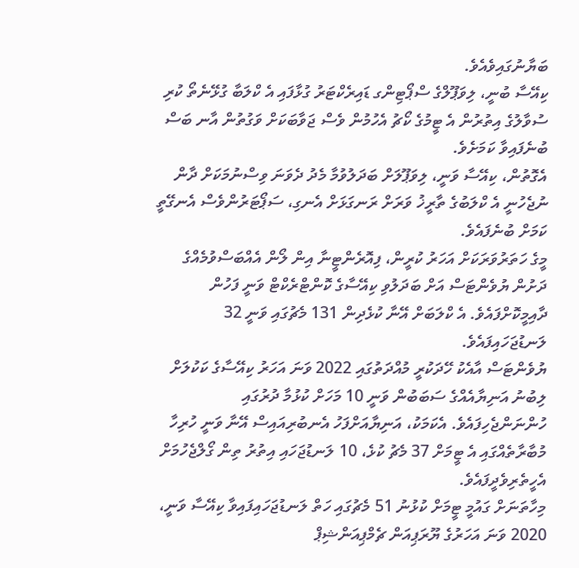ބަޔާނުގައިވެއެވެ.
ކިއޭސާ ބުނީ، ލިވަޕޫލްގެ ސްޕޯޓިންގ ޑައިރެކްޓަރު ގުޅާފައި އެ ކްލަބާ ގުޅޭނެތޯ ކުރި ސުވާލުގެ އިތުރުން އެ ޓީމުގެ ކޯޗު އެހުމުން ވެސް ޖަވާބަކަށް ވަގުތުން އާނ ބަސް ބުނެފައިވާ ކަމަށެވެ.
އެގޮތުން، ކިއޭސާ ވަނީ، ލިވަޕޫލަށް ބަދަލުވުމާ މެދު ދެވަނަ ވިސްނުމަކަށް ދާން ނުޖެހުނީ އެ ކްލަބުގެ ތާރީޚު ވަރަށް ރަނގަޅަށް އެނގި، ސަޕޯޓަރުންވެސް އެނގޭތީ ކަމަށް ބުނެފައެވެ.
މީގެ ހަތަރުވަރަކަށް އަހަރު ކުރީން، ފިއޮރެންޓީނާ އިން ލޯން އެއްބަސްވުމެއްގެ ދަށުން ޔުވެންޓަސް އަށް ބަދަލުވި ކިއޭސާގެ ކޮންޓްރެކްޓް ވަނީ ފަހުން ދާއިމީކޮށްފައެވެ. އެ ކްލަބަށް އޭނާ ކުޅެދިން 131 މެޗުގައި ވަނީ 32 ލަނޑުޖަހައިފައެވެ.
ޔުވެންޓަސް އާއެކު ހޭދަކުރީ މުއްދަތުގައި 2022 ވަނަ އަހަރު ކިއޭސާގެ ކަކުލަށް ލިބުނު އަނިޔާއެއްގެ ސަބަބުން ވަނީ 10 މަހަށް ކުޅުމާ ދުރުގައި ހުންނަންޖެހިފައެވެ. އެކަމަކު، އަނިޔާއަށްފަހު އެނބުރިއައިސް އޭނާ ވަނީ ހުރިހާ މުބާރާތެއްގައި އެ ޓީމަށް 37 މެޗު ކުޅެ، 10 ލަނޑުޖަހައި އިތުރު ތިން ގޯލްޖެހުމަށް އެހީތެރިވެދީފައެވެ.
މިހާތަނަށް ގައުމީ ޓީމަށް ކުޅުނު 51 މެޗުގައި ހަތް ލަނޑުޖަހައިފައިވާ ކިއޭސާ ވަނީ، 2020 ވަނަ އަހަރުގެ ޔޫރަޕިއަން ޗެމްޕިއަންޝިޕް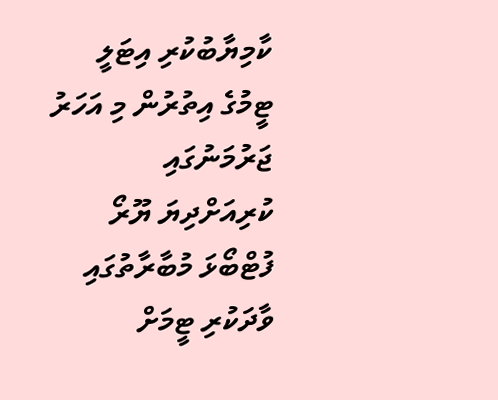ކާމިޔާބުކުރި އިޓަލީ ޓީމުގެ އިތުރުން މި އަހަރު ޖަރުމަނުގައި ކުރިއަށްދިޔަ ޔޫރޯ ފުޓްބޯޅަ މުބާރާތުގައި ވާދަކުރި ޓީމަށް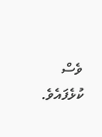ވެސް ކުޅެފައެވެ.